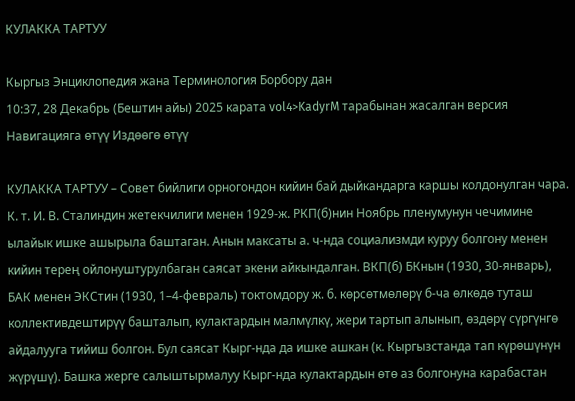КУЛАККА ТАРТУУ

Кыргыз Энциклопедия жана Терминология Борбору дан
10:37, 28 Декабрь (Бештин айы) 2025 карата vol4>KadyrM тарабынан жасалган версия
Навигацияга өтүү Издөөгө өтүү

КУЛАККА ТАРТУУ – Совет бийлиги орногондон кийин бай дыйкандарга каршы колдонулган чара. К. т. И. В. Сталиндин жетекчилиги менен 1929-ж. РКП(б)нин Ноябрь пленумунун чечимине ылайык ишке ашырыла баштаган. Анын максаты а. ч-нда социализмди куруу болгону менен кийин терең ойлонуштурулбаган саясат экени айкындалган. ВКП(б) БКнын (1930, 30-январь), БАК менен ЭКСтин (1930, 1–4-февраль) токтомдору ж. б. көрсөтмөлөрү б-ча өлкөдө туташ коллективдештирүү башталып, кулактардын малмүлкү, жери тартып алынып, өздөрү сүргүнгө айдалууга тийиш болгон. Бул саясат Кырг-нда да ишке ашкан (к. Кыргызстанда тап күрөшүнүн жүрүшү). Башка жерге салыштырмалуу Кырг-нда кулактардын өтө аз болгонуна карабастан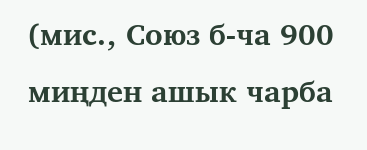(мис., Союз б-ча 900 миңден ашык чарба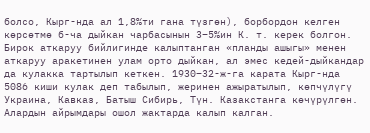болсо, Кырг-нда ал 1,8%ти гана түзгөн), борбордон келген көрсөтмө б-ча дыйкан чарбасынын 3–5%ин К. т. керек болгон. Бирок аткаруу бийлигинде калыптанган «планды ашыгы» менен аткаруу аракетинен улам орто дыйкан, ал эмес кедей-дыйкандар да кулакка тартылып кеткен. 1930–32-ж-га карата Кырг-нда 5086 киши кулак деп табылып, жеринен ажыратылып, көпчүлүгү Украина, Кавказ, Батыш Сибирь, Түн. Казакстанга көчүрүлгөн. Алардын айрымдары ошол жактарда калып калган.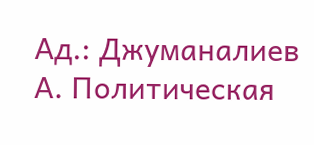Ад.: Джуманалиев А. Политическая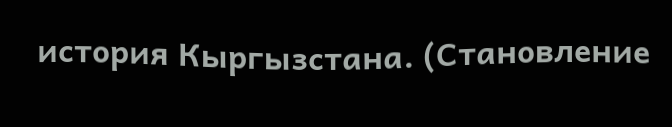история Кыргызстана. (Становление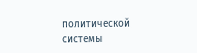политической системы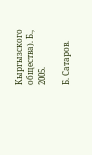Кыргызского общества). Б., 2005.

Б. Сатаров.